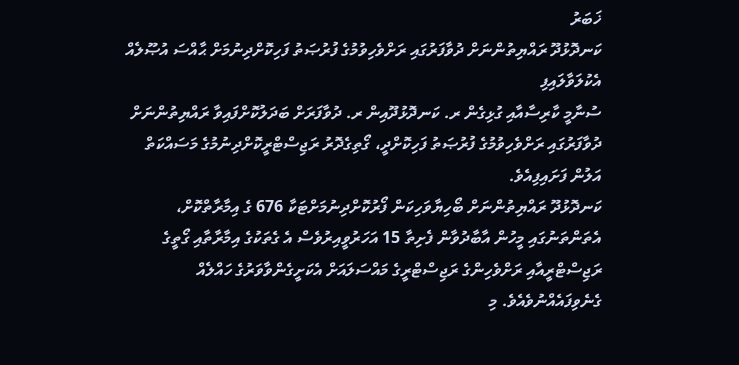ޚަބަރު
ކަނދޮޅުދޫ ރައްޔިތުންނަށް ދުވާފަރުގައި ރަށްވެހިވުމުގެ ފުރުޞަތު ފަހިކޮށްދިނުމަށް ޙާއްސަ އުޞޫލެއް އެކުލަވާލައިފި
ސުނާމީ ކާރިސާއާއި ގުޅިގެން ރ. ކަނދޮޅުދޫއިން ރ. ދުވާފަރަށް ބަދަލުކޮށްފައިވާ ރައްޔިތުންނަށް ދުވާފަރުގައި ރަށްވެހިވުމުގެ ފުރުޞަތު ފަހިކޮށްދީ، ގޯތިގެދޮރު ރަޖިސްޓްރީކޮށްދިނުމުގެ މަސައްކަތް އަލުން ފަށައިފިއެވެ.
ކަނދޮޅުދޫ ރައްޔިތުންނަށް ބޯހިޔާވަހިކަން ފޯރުކޮށްދިނުމަށްޓަކާ 676 ގެ އިމާރާތްކޮށް، އެތަންތަނުގައި މީހުން އާބާދުވާން ފެށިތާ 15 އަހަރުވީއިރުވެސް އެ ގެތަކުގެ އިމާރާތާއި ގޯތީގެ ރަޖިސްޓްރީއާއި ރަށްވެހިންގެ ރަޖިސްޓްރީގެ މައްސަލައަށް އެކަށީގެންވާވަރުގެ ހައްލެއް ގެނެވިފައެއްނުވެއެވެ. މި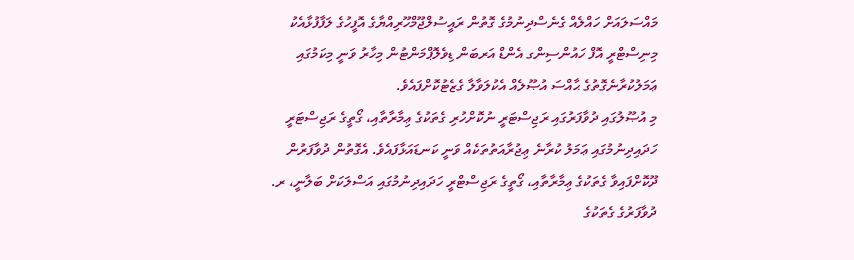މައްސަލައަށް ހައްލެއް ގެނެސްދިނުމުގެ ގޮތުން ރައީސުލްޖޫމްހޫރިއްޔާގެ އޮފީހުގެ ލަފާފުޅާއެކު މިނިސްޓްރީ އޮފް ހައުންސިންގ އެންޑް އަރބަން ޑިވެލޮޕްމަންޓުން މިހާރު ވަނީ މިކަމުގައި ޢަމަލުކުރާނެގޮތުގެ ޙާއްސަ އުޞޫލެއް އެކުލަވާލާ ގެޒެޓުކޮށްފައެވެ.
މި އުޞޫލުގައި ދުވާފަރުގައި ރަޖިސްޓަރީ ނުކޮށްހުރި ގެތަކުގެ ޢިމާރާތާއި، ގޯތީގެ ރަޖިސްޓަރީ ހަދައިދިނުމުގައި ޢަމަލު ކުރާނެ ޢިޖުރާއަތުތަކެއް ވަނީ ކަނޑައަޅާފައެވެ. އެގޮތުން ދުވާފަރުން ދޫކޮށްފައިވާ ގެތަކުގެ ޢިމާރާތާއި، ގޯތީގެ ރަޖިސްޓްރީ ހަދައިދިނުމުގައި އަސްލަކަށް ބަލާނީ، ރ. ދުވާފަރުގެ ގެތަކުގެ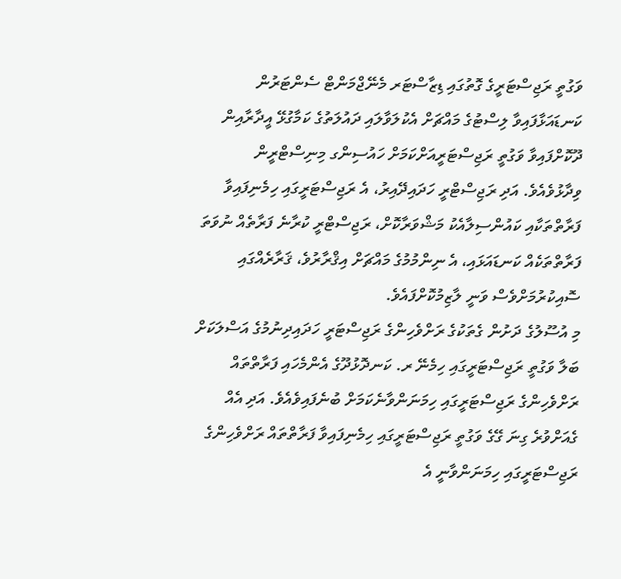ވަގުތީ ރަޖިސްޓަރީގެ ގޮތުގައި ޑިޒާސްޓަރ މެނޭޖްމަންޓް ސެންޓަރުން ކަނޑައަޅާފައިވާ ލިސްޓުގެ މައްޗަށް އެކުލަވާލައި ދައުލަތުގެ ކަމާގުޅޭ އީދާރާއިން ދޫކޮށްފައިވާ ވަގުތީ ރަޖިސްޓަރީއަށްކަމަށް ހައުސިންގ މިނިސްޓްރީން ވިދާޅުވެއެވެ. އަދި ރަޖިސްޓްރީ ހަދައިދޭއިރު، އެ ރަޖިސްޓަރީގައި ހިމެނިފައިވާ ފަރާތްތަކާއި ކައުންސިލާއެކު މަޝްވަރާކޮށް، ރަޖިސްޓްރީ ކުރާނެ ފަރާތެއް ނުވަތަ ފަރާތްތަކެއް ކަނޑައަޅައި، އެ ނިންމުމުގެ މައްޗަށް އިޤްރާރުވެ، ޤަރާރެއްގައި ސޮއިކުރުމަށްވެސް ވަނީ ލާޒިމުކޮށްފައެވެ.
މި އުސޫލުގެ ދަށުން ގެތަކުގެ ރަށްވެހިންގެ ރަޖިސްޓަރީ ހަދައިދިނުމުގެ އަސްލަކަށް ބަލާ ވަގުތީ ރަޖިސްޓަރީގައި ހިމެނޭ ރ. ކަނދޮޅުދޫގެ އެންމެހައި ފަރާތްތައް ރަށްވެހިންގެ ރަޖިސްޓަރީގައި ހިމަނަންވާނެކަމަށް ބުނެފައިވެއެވެ. އަދި އެއް ގެއަށްވުރެ ގިނަ ގޭގެ ވަގުތީ ރަޖިސްޓަރީގައި ހިމެނިފައިވާ ފަރާތްތައް ރަށްވެހިންގެ ރަޖިސްޓަރީގައި ހިމަނަންވާނީ އެ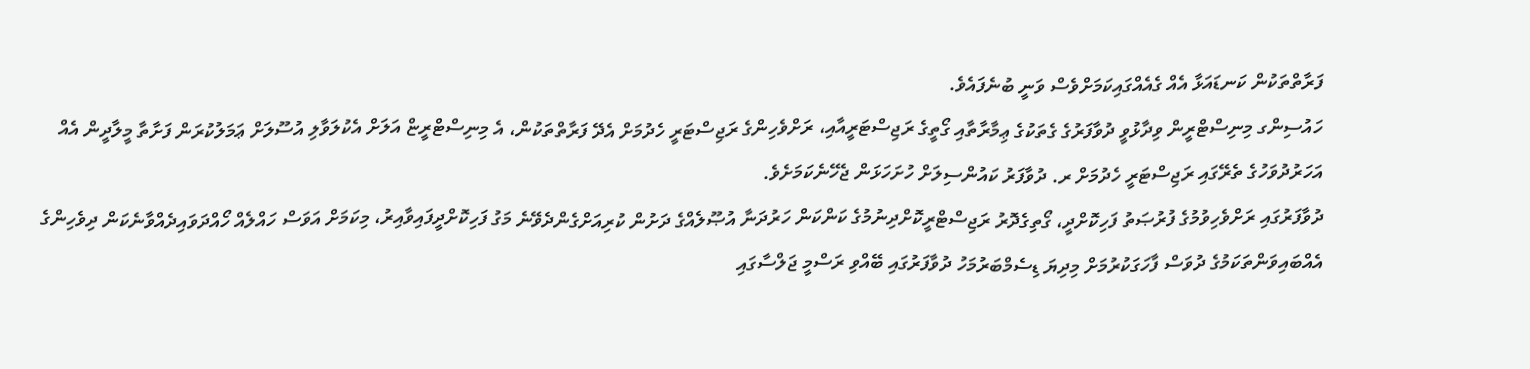ފަރާތްތަކުން ކަނޑައަޅާ އެއް ގެއެއްގައިކަމަށްވެސް ވަނީ ބުނެފައެވެ.
ހައުސިންގ މިނިސްޓްރީން ވިދާޅުވީ ދުވާފަރުގެ ގެތަކުގެ ޢިމާރާތާއި ގޯތީގެ ރަޖިސްޓަރީއާއި، ރަށްވެހިންގެ ރަޖިސްޓަރީ ހެދުމަށް އެދޭ ފަރާތްތަކުން، އެ މިނިސްޓްރީޏް އަލަށް އެކުލަވާލި އުސޫލަށް ޢަމަލުކުރަން ފަށާތާ މީލާދީން އެއް އަހަރުދުވަހުގެ ތެރޭގައި ރަޖިސްޓަރީ ހެދުމަށް ރ. ދުވާފަރު ކައުންސިލަށް ހުށަހަޅަން ޖެހޭނެކަމަށެވެ.
ދުވާފަރުގައި ރަށްވެހިވުމުގެ ފުރުޞަތު ފަހިކޮށްދީ، ގޯތިގެދޮރު ރަޖިސްޓްރީކޮށްދިނުމުގެ ކަންކަން ހަރުދަނާ އުޞޫލެއްގެ ދަށުން ކުރިއަށްގެންދެވޭނެ މަގު ފަހިކޮށްދީފައިވާއިރު، މިކަމަށް އަވަސް ހައްލެއް ހޯއްދަވައިދެއްވާނެކަން ދިވެހިންގެ އެއްބައިވަންތަކަމުގެ ދުވަސް ފާހަގަކުރުމަށް މިދިޔަ ޑިސެމްބަރުމަހު ދުވާފަރުގައި ބޭއްވި ރަސްމީ ޖަލްސާގައި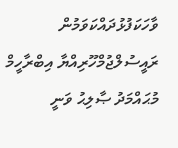ވާހަކަފުޅުދައްކަވަމުން ރައީސުލްޖުމްހޫރިއްޔާ އިބްރާހީމް މުޙައްމަދު ޞާލިޙު ވަނީ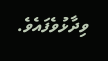ވިދާޅުވެފައެވެ.